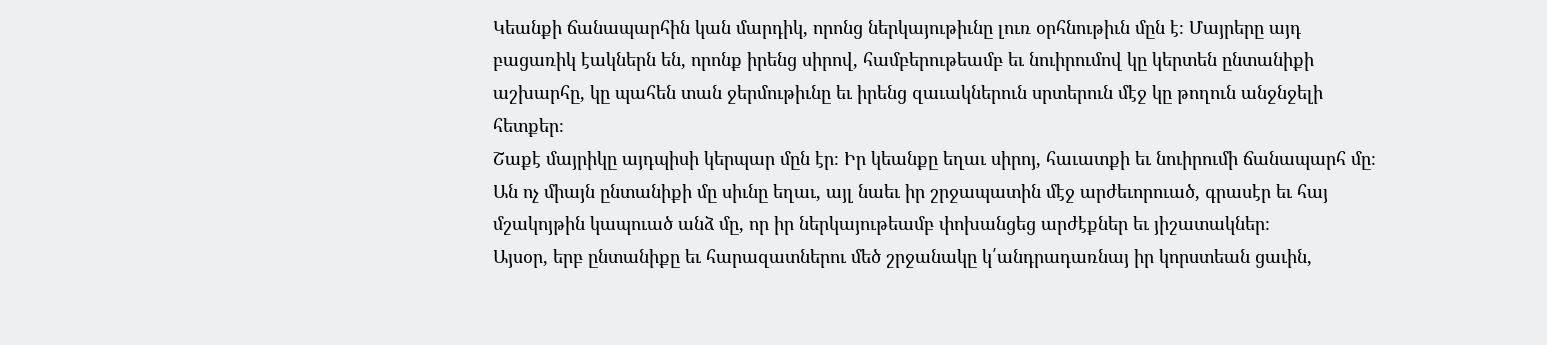Կեանքի ճանապարհին կան մարդիկ, որոնց ներկայութիւնը լուռ օրհնութիւն մըն է։ Մայրերը այդ բացառիկ էակներն են, որոնք իրենց սիրով, համբերութեամբ եւ նուիրումով կը կերտեն ընտանիքի աշխարհը, կը պահեն տան ջերմութիւնը եւ իրենց զաւակներուն սրտերուն մէջ կը թողուն անջնջելի հետքեր։
Շաքէ մայրիկը այդպիսի կերպար մըն էր։ Իր կեանքը եղաւ սիրոյ, հաւատքի եւ նուիրումի ճանապարհ մը։ Ան ոչ միայն ընտանիքի մը սիւնը եղաւ, այլ նաեւ իր շրջապատին մէջ արժեւորուած, գրասէր եւ հայ մշակոյթին կապուած անձ մը, որ իր ներկայութեամբ փոխանցեց արժէքներ եւ յիշատակներ։
Այսօր, երբ ընտանիքը եւ հարազատներու մեծ շրջանակը կ՛անդրադառնայ իր կորստեան ցաւին,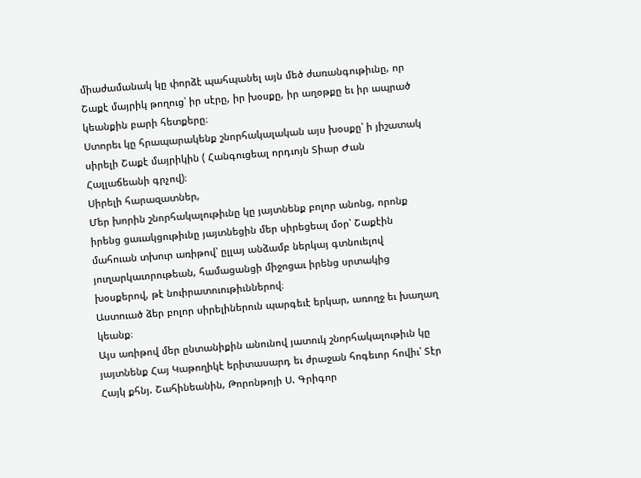միաժամանակ կը փորձէ պահպանել այն մեծ ժառանգութիւնը, որ Շաքէ մայրիկ թողուց՝ իր սէրը, իր խօսքը, իր աղօթքը եւ իր ապրած կեանքին բարի հետքերը։
Ստորեւ կը հրապարակենք շնորհակալական այս խօսքը՝ ի յիշատակ սիրելի Շաքէ մայրիկին ( Հանգուցեալ որդւոյն Տիար Ժան Հալլաճեանի գրչով)։
Սիրելի հարազատներ,
Մեր խորին շնորհակալութիւնը կը յայտնենք բոլոր անոնց, որոնք իրենց ցաւակցութիւնը յայտնեցին մեր սիրեցեալ մօր՝ Շաքէին մահուան տխուր առիթով՝ ըլլայ անձամբ ներկայ գտնուելով յուղարկաւորութեան, համացանցի միջոցաւ իրենց սրտակից խօսքերով, թէ նուիրատուութիւններով։
Աստուած ձեր բոլոր սիրելիներուն պարգեւէ երկար, առողջ եւ խաղաղ կեանք։
Այս առիթով մեր ընտանիքին անունով յատուկ շնորհակալութիւն կը յայտնենք Հայ Կաթողիկէ երիտասարդ եւ ժրաջան հոգեւոր հովիւ՝ Տէր Հայկ քհնյ. Շահինեանին, Թորոնթոյի Ս. Գրիգոր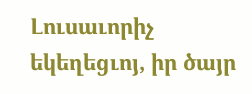Լուսաւորիչ եկեղեցւոյ, իր ծայր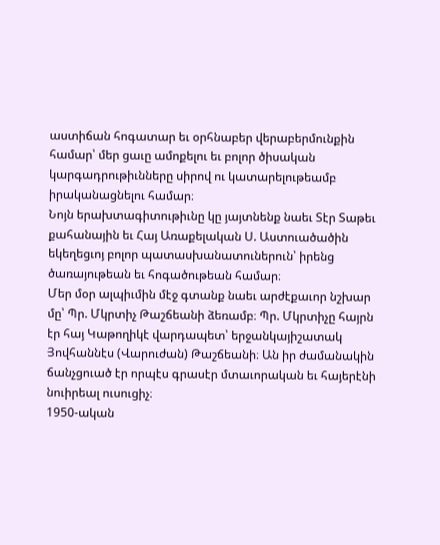աստիճան հոգատար եւ օրհնաբեր վերաբերմունքին համար՝ մեր ցաւը ամոքելու եւ բոլոր ծիսական կարգադրութիւնները սիրով ու կատարելութեամբ իրականացնելու համար։
Նոյն երախտագիտութիւնը կը յայտնենք նաեւ Տէր Տաթեւ քահանային եւ Հայ Առաքելական Ս. Աստուածածին եկեղեցւոյ բոլոր պատասխանատուներուն՝ իրենց ծառայութեան եւ հոգածութեան համար։
Մեր մօր ալպիւմին մէջ գտանք նաեւ արժէքաւոր նշխար մը՝ Պր. Մկրտիչ Թաշճեանի ձեռամբ։ Պր. Մկրտիչը հայրն էր հայ Կաթողիկէ վարդապետ՝ երջանկայիշատակ Յովհաննէս (Վարուժան) Թաշճեանի։ Ան իր ժամանակին ճանչցուած էր որպէս գրասէր մտաւորական եւ հայերէնի նուիրեալ ուսուցիչ։
1950-ական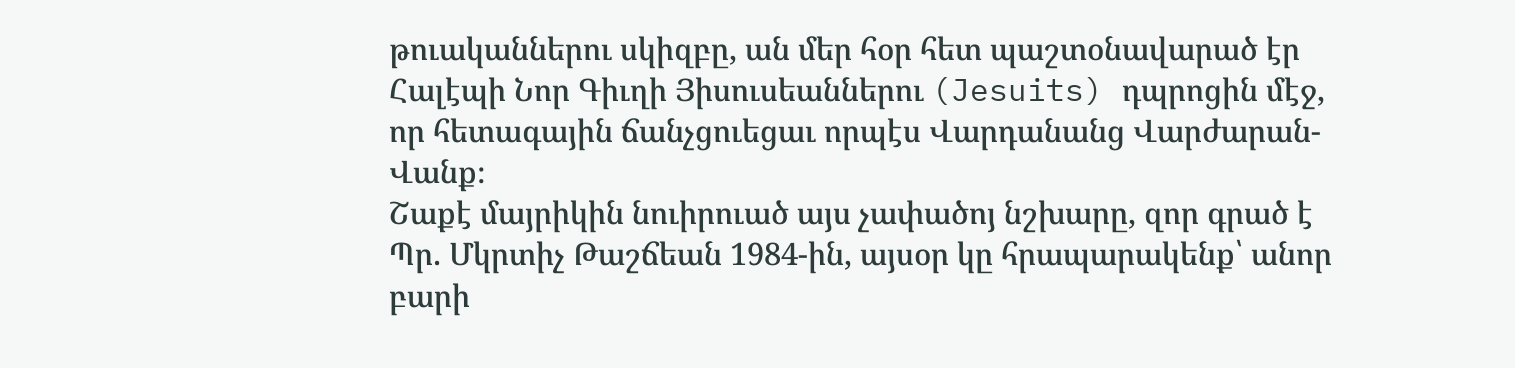թուականներու սկիզբը, ան մեր հօր հետ պաշտօնավարած էր Հալէպի Նոր Գիւղի Յիսուսեաններու (Jesuits) դպրոցին մէջ, որ հետագային ճանչցուեցաւ որպէս Վարդանանց Վարժարան-Վանք։
Շաքէ մայրիկին նուիրուած այս չափածոյ նշխարը, զոր գրած է Պր. Մկրտիչ Թաշճեան 1984-ին, այսօր կը հրապարակենք՝ անոր բարի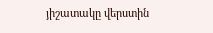յիշատակը վերստին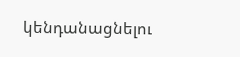կենդանացնելու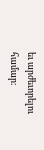եւ արժեւորելու համար։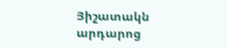Յիշատակն արդարոց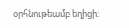օրհնութեամբ եղիցի։